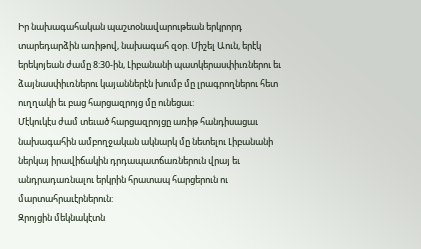Իր նախագահական պաշտօնավարութեան երկրորդ տարեդարձին առիթով, նախագահ զօր. Միշել Աուն, երէկ երեկոյեան ժամը 8:30-ին, Լիբանանի պատկերասփիւռներու եւ ձայնասփիւռներու կայաններէն խումբ մը լրագրողներու հետ ուղղակի եւ բաց հարցազրոյց մը ունեցաւ:
Մէկուկէս ժամ տեւած հարցազրոյցը առիթ հանդիսացաւ նախագահին ամբողջական ակնարկ մը նետելու Լիբանանի ներկայ իրավիճակին դրդապատճառներուն վրայ եւ անդրադառնալու երկրին հրատապ հարցերուն ու մարտահրաւէրներուն:
Զրոյցին մեկնակէտն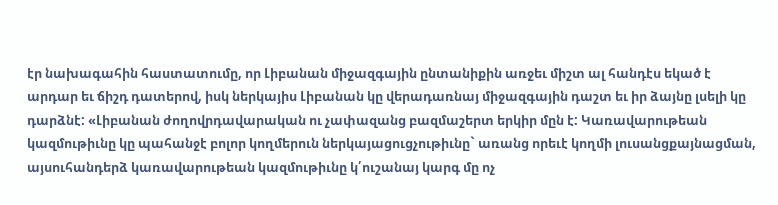էր նախագահին հաստատումը, որ Լիբանան միջազգային ընտանիքին առջեւ միշտ ալ հանդէս եկած է արդար եւ ճիշդ դատերով, իսկ ներկայիս Լիբանան կը վերադառնայ միջազգային դաշտ եւ իր ձայնը լսելի կը դարձնէ: «Լիբանան ժողովրդավարական ու չափազանց բազմաշերտ երկիր մըն է: Կառավարութեան կազմութիւնը կը պահանջէ բոլոր կողմերուն ներկայացուցչութիւնը` առանց որեւէ կողմի լուսանցքայնացման, այսուհանդերձ կառավարութեան կազմութիւնը կ՛ուշանայ կարգ մը ոչ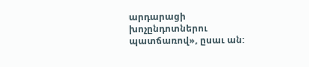արդարացի խոչընդոտներու պատճառով», ըսաւ ան: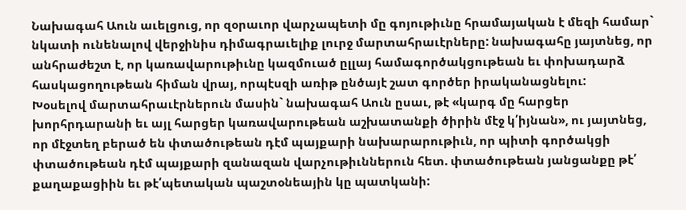Նախագահ Աուն աւելցուց, որ զօրաւոր վարչապետի մը գոյութիւնը հրամայական է մեզի համար` նկատի ունենալով վերջինիս դիմագրաւելիք լուրջ մարտահրաւէրները: նախագահը յայտնեց, որ անհրաժեշտ է, որ կառավարութիւնը կազմուած ըլլայ համագործակցութեան եւ փոխադարձ հասկացողութեան հիման վրայ, որպէսզի առիթ ընծայէ շատ գործեր իրականացնելու:
Խօսելով մարտահրաւէրներուն մասին` նախագահ Աուն ըսաւ, թէ «կարգ մը հարցեր խորհրդարանի եւ այլ հարցեր կառավարութեան աշխատանքի ծիրին մէջ կ՛իյնան», ու յայտնեց, որ մէջտեղ բերած են փտածութեան դէմ պայքարի նախարարութիւն, որ պիտի գործակցի փտածութեան դէմ պայքարի զանազան վարչութիւններուն հետ. փտածութեան յանցանքը թէ՛ քաղաքացիին եւ թէ՛պետական պաշտօնեային կը պատկանի: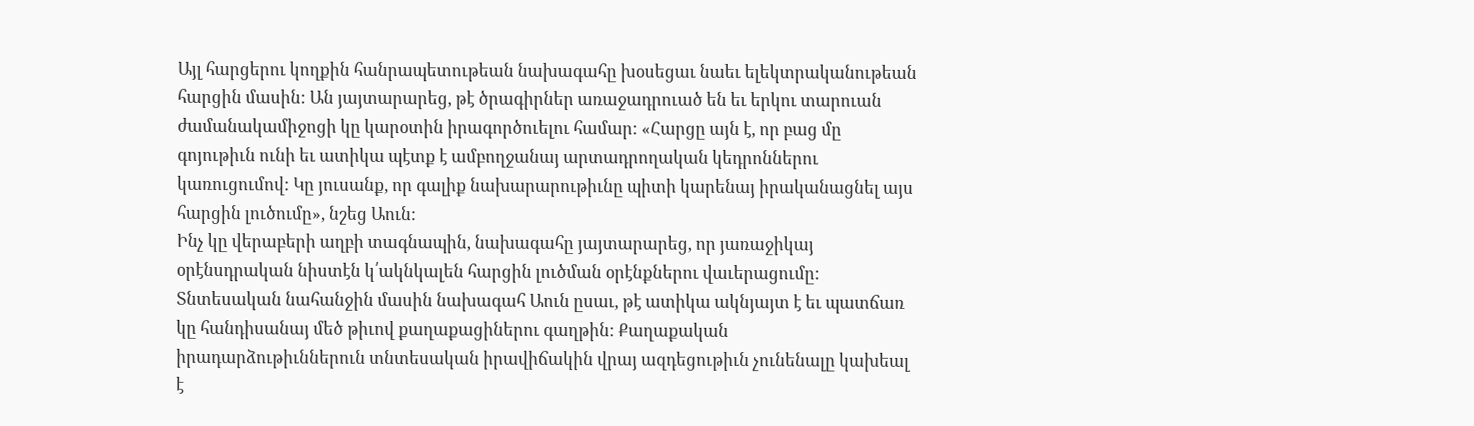Այլ հարցերու կողքին հանրապետութեան նախագահը խօսեցաւ նաեւ ելեկտրականութեան հարցին մասին: Ան յայտարարեց, թէ ծրագիրներ առաջադրուած են եւ երկու տարուան ժամանակամիջոցի կը կարօտին իրագործուելու համար: «Հարցը այն է, որ բաց մը գոյութիւն ունի եւ ատիկա պէտք է ամբողջանայ արտադրողական կեդրոններու կառուցումով: Կը յուսանք, որ գալիք նախարարութիւնը պիտի կարենայ իրականացնել այս հարցին լուծումը», նշեց Աուն:
Ինչ կը վերաբերի աղբի տագնապին, նախագահը յայտարարեց, որ յառաջիկայ օրէնսդրական նիստէն կ՛ակնկալեն հարցին լուծման օրէնքներու վաւերացումը:
Տնտեսական նահանջին մասին նախագահ Աուն ըսաւ, թէ ատիկա ակնյայտ է եւ պատճառ կը հանդիսանայ մեծ թիւով քաղաքացիներու գաղթին: Քաղաքական իրադարձութիւններուն տնտեսական իրավիճակին վրայ ազդեցութիւն չունենալը կախեալ է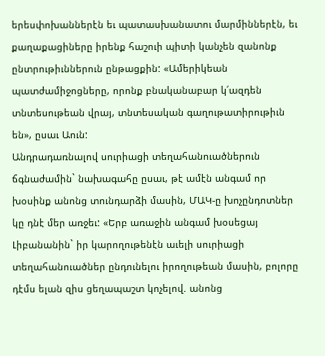երեսփոխաններէն եւ պատասխանատու մարմիններէն, եւ քաղաքացիները իրենք հաշուի պիտի կանչեն զանոնք ընտրութիւններուն ընթացքին: «Ամերիկեան պատժամիջոցները, որոնք բնականաբար կ՛ազդեն տնտեսութեան վրայ, տնտեսական գաղութատիրութիւն են», ըսաւ Աուն:
Անդրադառնալով սուրիացի տեղահանուածներուն ճգնաժամին` նախագահը ըսաւ, թէ ամէն անգամ որ խօսինք անոնց տունդարձի մասին, ՄԱԿ-ը խոչընդոտներ կը դնէ մեր առջեւ: «Երբ առաջին անգամ խօսեցայ Լիբանանին` իր կարողութենէն աւելի սուրիացի տեղահանուածներ ընդունելու իրողութեան մասին, բոլորը դէմս ելան զիս ցեղապաշտ կոչելով. անոնց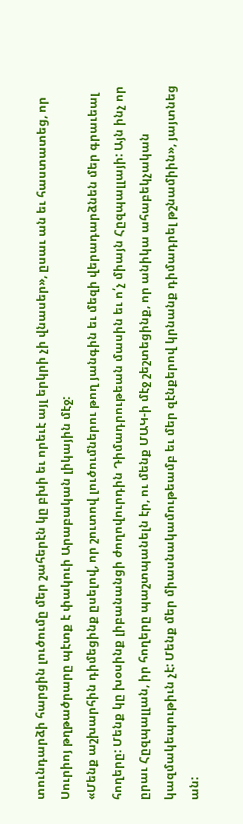տունդարձի հարցին լուծումը մեր շահերէն կը բխի եւ որեւէ այլ երկրի չի վնասեր», ըսաւ ան եւ հաստատեց, որ Սուրիոյ թղթածրարը պէտք է փակուի Արաբական լիկային մէջ:
«Մենք աշխարհին դիմեցինք ըսելով, որ շուտով լուծումներու թող յանգին եւ մեզի վերադարձնեն մեր գրաւեալ հողերը: Մենք կը խօսինք լիբանանցի ժողովուրդին Դիմադրութեան մասին եւ ո՛չ միայն Հըզպալլայի: Այն ինչ որ ըրաւ Հըզպալլան, իր հողերը պաշտպանելն էր, ու մենք ՄԱԿ-ի մէջ շեշտեցինք, որ անիկա ահաբեկչական կազմակեպութիւն չէ: Մենք մեր միասնակամութեամբ եւ մեր զէնքերով կրնանք դիմադրել թշնամիին», յայտնեց ան: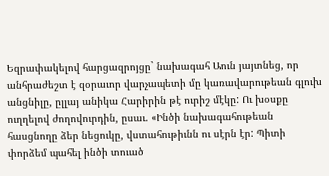Եզրափակելով հարցազրոյցը` նախագահ Աուն յայտնեց, որ անհրաժեշտ է զօրաւոր վարչապետի մը կառավարութեան գլուխ անցնիլը, ըլլայ անիկա Հարիրին թէ ուրիշ մէկը: Ու խօսքը ուղղելով ժողովուրդին, ըսաւ. «Ինծի նախագահութեան հասցնողը ձեր նեցուկը, վստահութիւնն ու սէրն էր: Պիտի փորձեմ պահել ինծի տուած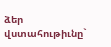ձեր վստահութիւնը`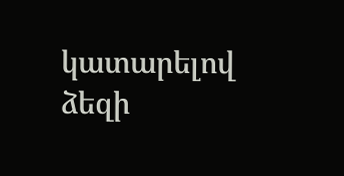կատարելով ձեզի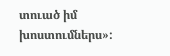տուած իմ խոստումներս»: